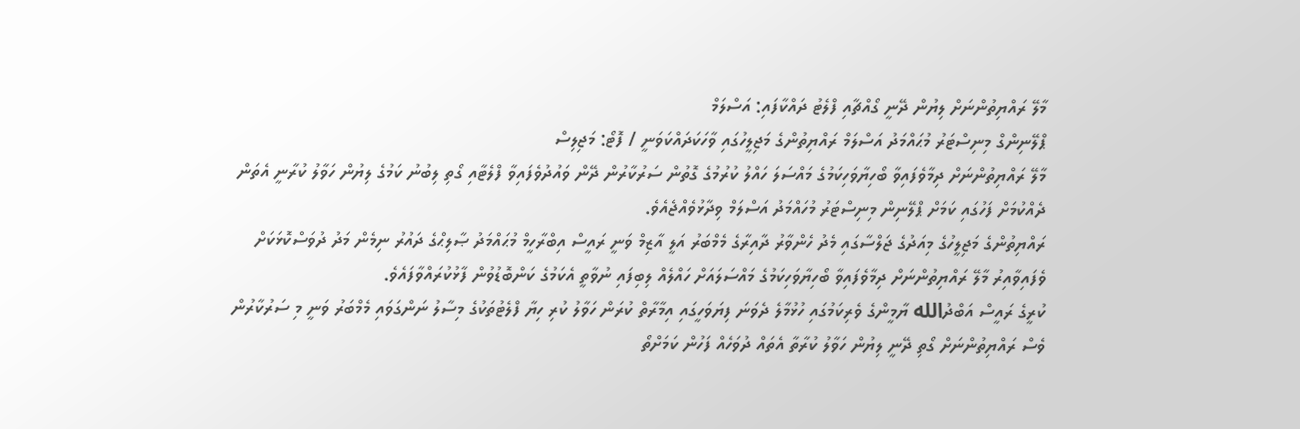މާލޭ ރައްޔިތުންނަށް ލިޔުން ދޭނީ ގޯއްޗާއި ފްލެޓު ދައްކާފައި: އަސްލަމް
ޕްލޭނިންގް މިނިސްޓަރު މުޙައްމަދު އަސްލަމް ރައްޔިތުންގެ މަޖިލީހުގައި ވާހަކަދައްކަވަނީ / ފޮޓޯ: މަޖިލިސް
މާލޭ ރައްޔިތުންނަށް ދިމާވެފައިވާ ބޯހިޔާވަހިކަމުގެ މައްސަލަ ހައްލު ކުރުމުގެ ގޮތުން ސަރުކާރުން ދޭން ވައުދުވެފައިވާ ފްލެޓާއި ގޯތި ލިބުނު ކަމުގެ ލިޔުން ހަވާލު ކުރާނީ އެތަން ދެއްކުމަށް ފަހުގައި ކަމަށް ޕްލޭނިން މިނިސްޓަރު މުހައްމަދު އަސްލަމް ވިދާޅުވެއްޖެއެވެ.
ރައްޔިތުންގެ މަޖިލީހުގެ މިއަދުގެ ޖަލްސާގައި މެދު ހެންވާރު ދާއިރާގެ މެމްބަރު އަލީ އާޒިމް ވަނީ ރައީސް އިބްރާހީމް މުޙައްމަދު ޞާލިޙްގެ ދައުރު ނިމެން މަދު ދުވަސްކޮޅަކަށް ވެފައިވާއިރު މާލޭ ރައްޔިތުންނަށް ދިމާވެފައިވާ ބޯހިޔާވަހިކަމުގެ މައްސަލައަށް ހައްލެއް ލިބިފައި ނުވާތީ އެކަމުގެ ކަންބޮޑުވުން ފާޅުކުރައްވާފައެވެ.
ކުރީގެ ރައީސް އަބްދުالله ޔާމީންގެ ވެރިކަމުގައި ހުޅުމާލެ ދެވަނަ ފިޔަވަހީގައި އިމާރާތް ކުރަން ހަވާލު ކުރި ހިޔާ ފްލެޓުތަކުގެ މިސާލު ނަންގަވައި މެމްބަރު ވަނީ މި ސަރުކާރުން ވެސް ރައްޔިތުންނަށް ގޯތި ދޭނީ ލިޔުން ހަވާލު ކުރާތާ އެތައް ދުވަހެއް ފަހުން ކަމަށްތޯ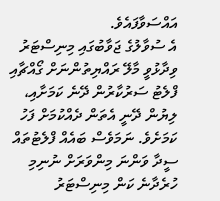އައްސަވާފައެވެ.
އެ ސުވާލުގެ ޖަވާބުގައި މިނިސްޓަރު ވިދާޅުވީ މާލޭ ރައްޔިތުންނަށް ގޯއްޗާއި ފްލެޓު ސަރުކާރުން ދޭނެ ކަމަށާއި، ލިޔުން ދޭނީ އެތަން ދެއްކުމަށް ފަހު ކަމަށެވެ. ނަމަވެސް ބައެއް ފްލެޓުތައް ސީދާ ވަންނަ މިންވަރަށް ނުނިމި ހުރެދާނެ ކަން މިނިސްޓަރު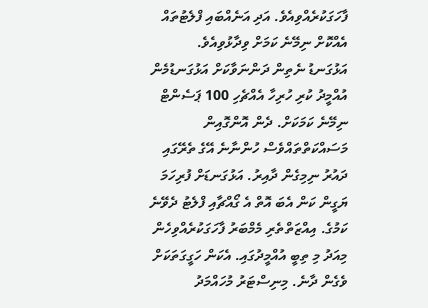ފާހަގަކުރެއްވިއެވެ. އަދި އަނެއްބައި ފްލެޓުތައް އެއްކޮށް ނިމޭނެ ކަމަށް ވިދާޅުވިއެވެ.
އަޅުގަނޑު ނެތިން ދަންނަވާކަށް އަޅުގަނޑުމެން އުއްމީދު ކުރި ހުރިހާ އެއްޗެހި 100 ޕަސެންޓް ނިމޭނެ ކަމަކަށް. ދެން އޮންގޮއިން މަސައްކަތްތައްވެސް ހުންނާނެ އޭގެ ތެރޭގައި ދައުރު ނިމިގެން ދާއިރު. އަޅުގަނޑަށް ފުރިހަމަ ޔަގީން ކަން އެބަ އޮތް އެ ގޯއްޗާއި ފްލެޓު ދެވޭނެ ކަމުގެ. އިއްޒަތްތެރި މެމްބަރު ފާހަގަކުރެއްވިހެން މިއަދު މި ތިބީ އުއްމީދުގައި. އެކަން ހަގީގަތަކަށް ވެގެން ދާނެ. މިނިސްޓަރު މުހައްމަދު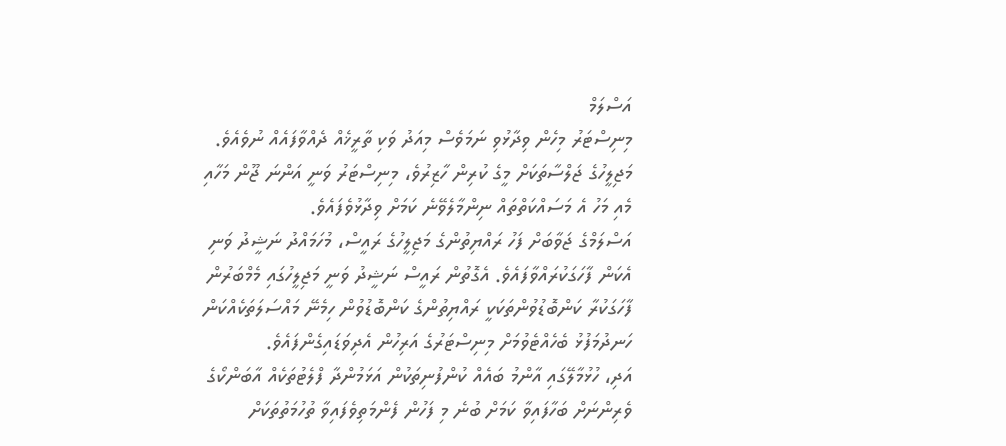އަސްލަމް
މިނިސްޓަރު މިހެން ވިދާޅުވި ނަމަވެސް މިއަދު ވަކި ތާރީޚެއް ދެއްވާފައެއް ނުވެއެވެ. މަޖިލީހުގެ ޖަލްސާތަކަށް މީގެ ކުރިން ހާޒިރުވެ، މިނިސްޓަރު ވަނީ އަންނަ ޖޫން މަހާއި މެއި މަހު އެ މަސައްކަތްތައް ނިންމާލެވޭނެ ކަމަށް ވިދާޅުވެފައެވެ.
އަސްލަމްގެ ޖަވާބަށް ފަހު ރައްޔިތުންގެ މަޖިލީހުގެ ރައީސް، މުހަމައްދު ނަޝީދު ވަނި އެކަން ފާހަގަކުރައްވާފައެވެ. އެގޮތުން ރައީސް ނަޝީދު ވަނީ މަޖިލީހުގައި މެމްބަރުން ފާހަގަކުރާ ކަންބޮޑުވުންތަކަކީ ރައްޔިތުންގެ ކަންބޮޑުވުން ހިމެނޭ މައްސަލަތަކެއްކަން ހަނދުމަފުޅު ބެހެއްޓެވުމަށް މިނިސްޓަރުގެ އަރިހުން އެދިވަޑައިގެންފައެވެ.
އަދި، ހުޅުމާލޭގައި އާންމު ބައެއް ކުންފުނިތަކުން އަޅަމުންދާ ފްލެޓުތަކެއް އާބަންކޯގެ ވެރިންނަށް ބަހާފައިވާ ކަމަށް ބުނެ މި ފަހުން ފެންމަތިވެފައިވާ ތުހުމަތުތަކަށް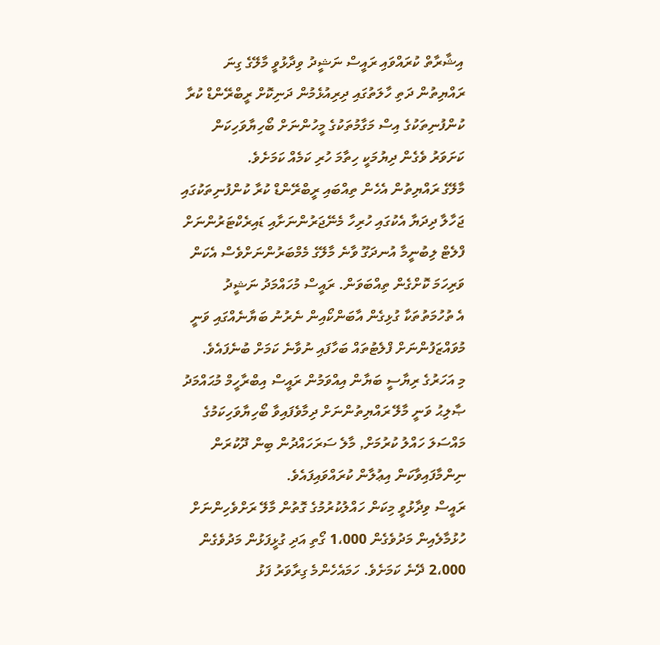އިޝާރާތް ކުރައްވައި ރައީސް ނަޝީދު ވިދާޅުވީ މާލޭގެ ގިނަ ރައްޔިތުން ދަތި ހާލަތުގައި ދިރިއުޅެމުން ދަނިކޮށް ރީބްރޭންޑް ކުރާ ކުންފުނިތަކުގެ އިސް މަގާމުތަކުގެ މީހުންނަށް ބޯހިޔާވަހިކަން ކަށަވަރު ވެގެން ދިޔުމަކީ ހިތާމަ ހުރި ކަމެއް ކަމަށެވެ.
މާލޭގެ ރައްޔިތުން އެހެން ތިއްބައި ރީބްރޭންޑް ކުރާ ކުންފުނިތަކުގައި ޖަހާލާ ދިދަޔާ އެކުގައި ހުރިހާ މެނޭޖަރުންނަށާއި ޑައިރެކްޓަރުންނަށް ފްލެޓް ލިބުނީމާ އުނދަގޫ ވާނެ މާލޭގެ މެމްބަރުންނަށްވެސް އެކަން ވަރިހަމަ ކޮށްގެން ތިއްބަވަން. ރައީސް މުހައްމަދު ނަޝީދު
އެ ތުހުމަތުތަކާ ގުޅިގެން އާބަންކޯއިން ނެރުނު ބަޔާނެއްގައި ވަނީ މުވައްޒަފުންނަށް ފްލެޓުތައް ބަހާފައި ނުވާނެ ކަމަށް ބުނެފައެވެ.
މި އަހަރުގެ ރިޔާސީ ބަޔާން އިއްވަމުން ރައީސް އިބްރާހީމް މުޙައްމަދު ޞާލިޙު ވަނީ މާލޭ ރައްޔިތުންނަށް ދިމާވެފައިވާ ބޯހިޔާވަހިކަމުގެ މައްސަލަ ހައްލު ކުރުމަށް, މާލެ ސަރަހައްދުން ބިން ދޫކުރަން ނިންމާފައިވާކަން އިޢުލާން ކުރައްވައިފައެވެ.
ރައީސް ވިދާޅުވީ މިކަން ހައްލުކުރުމުގެ ގޮތުން މާލޭ ރަށްވެހިންނަށް ހުޅުމާލެއިން މަދުވެގެން 1،000 ގޯތި އަދި ގުޅީފަޅުން މަދުވެގެން 2،000 ދޭނެ ކަމަށެވެ. ހަމައެހެންމެ ގިރާވަރު ފަޅު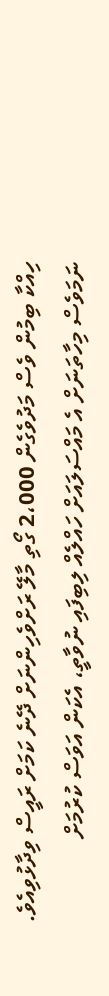ހިއްކާ ބިމުން ވެސް މަދުވެގެން 2،000 ގޯތި މާލޭ ރަށްވެހިންނަށް ދޭނެ ކަމަށް ރައީސް ވިދާޅުވިއެވެ.
ނަމަވެސް މިހާތަނަށް އެ މައްސަލައަށް ހައްލެއް ލިބިފައި ނުވާތީ، އެކަން އަވަސް ކުރުމަށް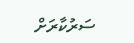ސަރުކާރަށް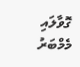ގޮވާލައި މެމްބަރު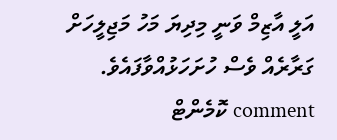އަލީ އާޒިމް ވަނީ މިދިޔަ މަހު މަޖިލީހަށް ގަރާރެއް ވެސް ހުށަހަޅުއްވާފައެވެ.
comment ކޮމެންޓް